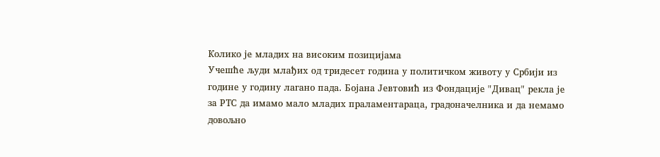Колико је младих на високим позицијама
Учешће људи млађих од тридесет година у политичком животу у Србији из године у годину лагано пада. Бојана Јевтовић из Фондације "Дивац" рекла је за РТС да имамо мало младих праламентараца, градоначелника и да немамо довољно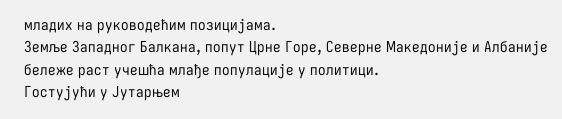младих на руководећим позицијама.
Земље Западног Балкана, попут Црне Горе, Северне Македоније и Албаније бележе раст учешћа млађе популације у политици.
Гостујући у Јутарњем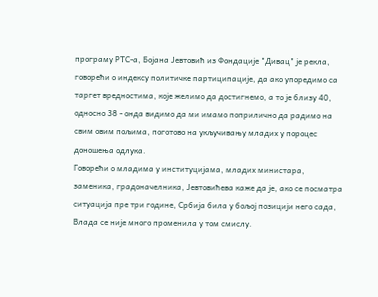програму РТС-а, Бојана Јевтовић из Фондације "Дивац" је рекла, говорећи о индексу политичке партиципације, да ако упоредимо са таргет вредностима, које желимо да достигнемо, а то је близу 40, односно 38 - онда видимо да ми имамо поприлично да радимо на свим овим пољима, поготово на укључивању младих у пороцес доношења одлука.
Говорећи о младима у институцијама, младих министара, заменика, градоначелника, Јевтовићева каже да је, ако се посматра ситуација пре три године, Србија била у бољој позицији него сада, Влада се није много променила у том смислу.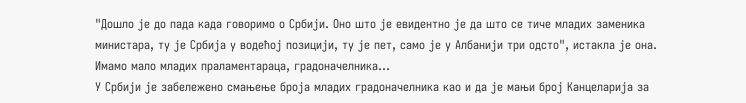"Дошло је до пада када говоримо о Србији. Оно што је евидентно је да што се тиче младих заменика министара, ту је Србија у водећој позицији, ту је пет, само је у Албанији три одсто", истакла је она.
Имамо мало младих праламентараца, градоначелника...
У Србији је забележено смањење броја младих градоначелника као и да је мањи број Канцеларија за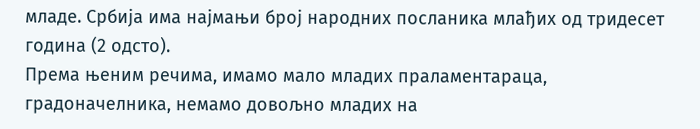младе. Србија има најмањи број народних посланика млађих од тридесет година (2 одсто).
Према њеним речима, имамо мало младих праламентараца, градоначелника, немамо довољно младих на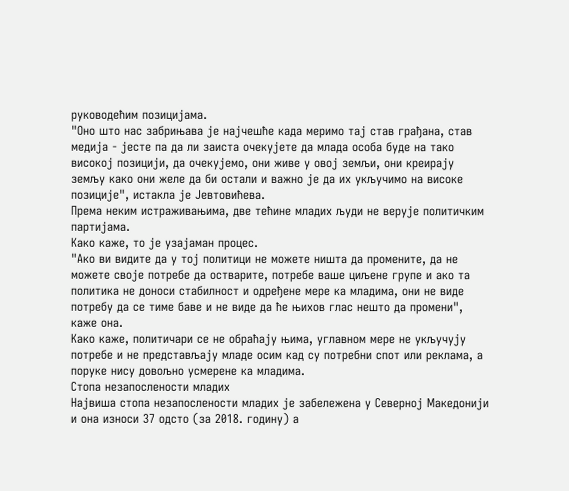руководећим позицијама.
"Оно што нас забрињава је најчешће када меримо тај став грађана, став медија - јесте па да ли заиста очекујете да млада особа буде на тако високој позицији, да очекујемо, они живе у овој земљи, они креирају земљу како они желе да би остали и важно је да их укључимо на високе позиције", истакла је Јевтовићева.
Према неким истраживањима, две тећине младих људи не верује политичким партијама.
Како каже, то је узајаман процес.
"Ако ви видите да у тој политици не можете ништа да промените, да не можете своје потребе да остварите, потребе ваше циљене групе и ако та политика не доноси стабилност и одређене мере ка младима, они не виде потребу да се тиме баве и не виде да ће њихов глас нешто да промени", каже она.
Како каже, политичари се не обраћају њима, углавном мере не укључују потребе и не представљају младе осим кад су потребни спот или реклама, а поруке нису довољно усмерене ка младима.
Стопа незапослености младих
Највиша стопа незапослености младих је забележена у Северној Македонији и она износи 37 одсто (за 2018. годину) а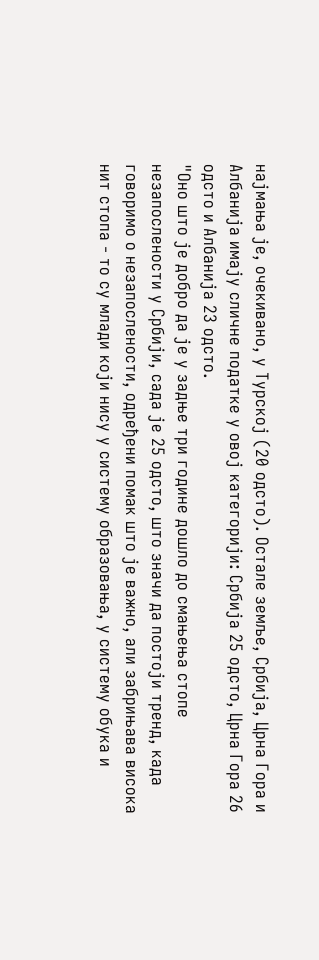најмања је, очекивано, у Турској (20 одсто). Остале земље, Србија, Црна Гора и Албанија имају сличне податке у овој категорији: Србија 25 одсто, Црна Гора 26 одсто и Албанија 23 одсто.
"Оно што је добро да је у задње три године дошло до смањења стопе незапослености у Србији, сада је 25 одсто, што значи да постоји тренд, када говоримо о незапослености, одређени помак што је важно, али забрињава висока нит стопа - то су млади који нису у систему образовања, у систему обука и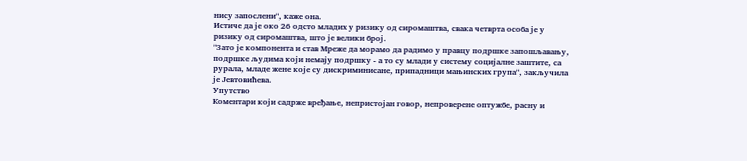нису запослени", каже она.
Истиче да је око 26 одсто младих у ризику од сиромаштва, свака четврта особа је у ризику од сиромаштва, што је велики број.
"Зато је компонента и став Мреже да морамо да радимо у правцу подршке запошљавању, подршке људима који немају подршку - а то су млади у систему социјалне заштите, са рурала, младе жене које су дискриминисане, припадници мањинских група", закључила је Јевтовићева.
Упутство
Коментари који садрже вређање, непристојан говор, непроверене оптужбе, расну и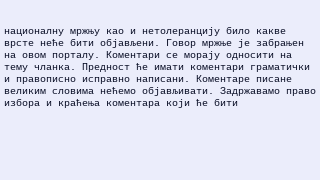националну мржњу као и нетолеранцију било какве врсте неће бити објављени. Говор мржње је забрањен на овом порталу. Коментари се морају односити на тему чланка. Предност ће имати коментари граматички и правописно исправно написани. Коментаре писане великим словима нећемо објављивати. Задржавамо право избора и краћења коментара који ће бити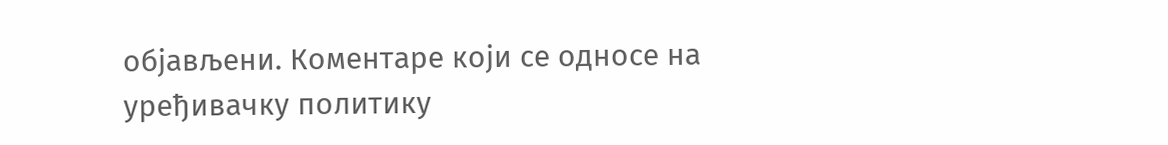објављени. Коментаре који се односе на уређивачку политику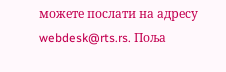можете послати на адресу webdesk@rts.rs. Поља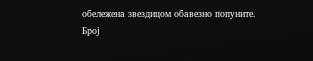обележена звездицом обавезно попуните.
Број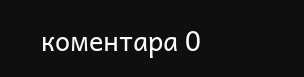коментара 0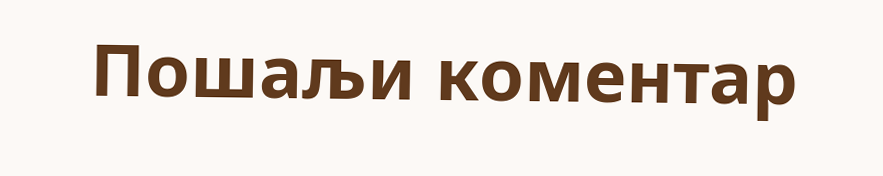Пошаљи коментар